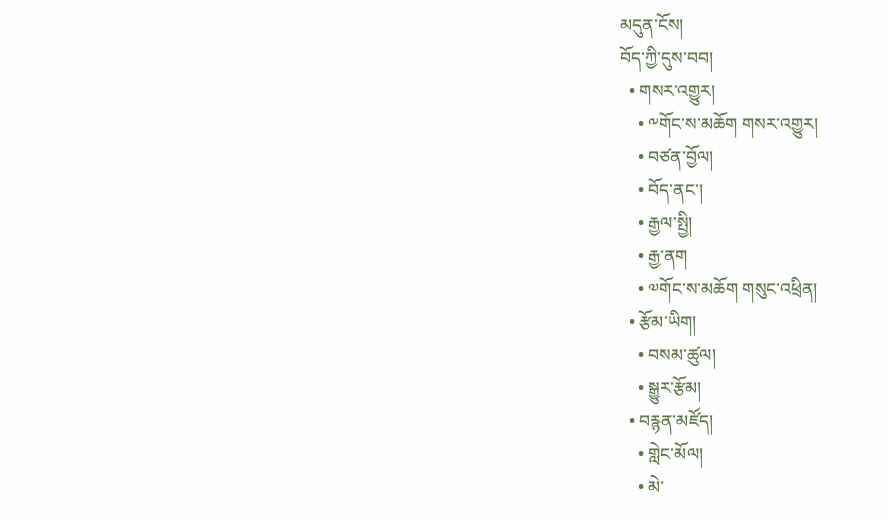མདུན་ངོས།
བོད་ཀྱི་དུས་བབ།
  • གསར་འགྱུར།
    • ༸གོང་ས་མཆོག གསར་འགྱུར།
    • བཙན་བྱོལ།
    • བོད་ནང་།
    • རྒྱལ་སྤྱི།
    • རྒྱ་ནག
    • ༧གོང་ས་མཆོག གསུང་འཕྲིན།
  • རྩོམ་ཡིག།
    • བསམ་ཚུལ།
    • སྒྱུར་རྩོམ།
  • བརྙན་མཛོད།
    • གླེང་མོལ།
    • མེ་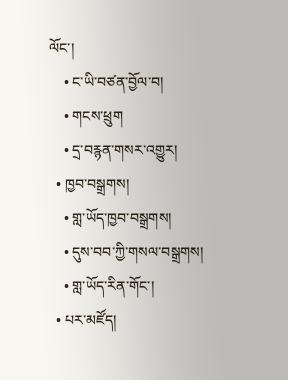ལོང་།
    • ང་ཡི་བཙན་བྱོལ་བ།
    • གངས་ཕྲུག
    • དྲ་བརྙན་གསར་འགྱུར།
  • ཁྱབ་བསྒྲགས།
    • གླ་ཡོད་ཁྱབ་བསྒྲགས།
    • དུས་བབ་ཀྱི་གསལ་བསྒྲགས།
    • གླ་ཡོད་རིན་གོང་།
  • པར་མཛོད།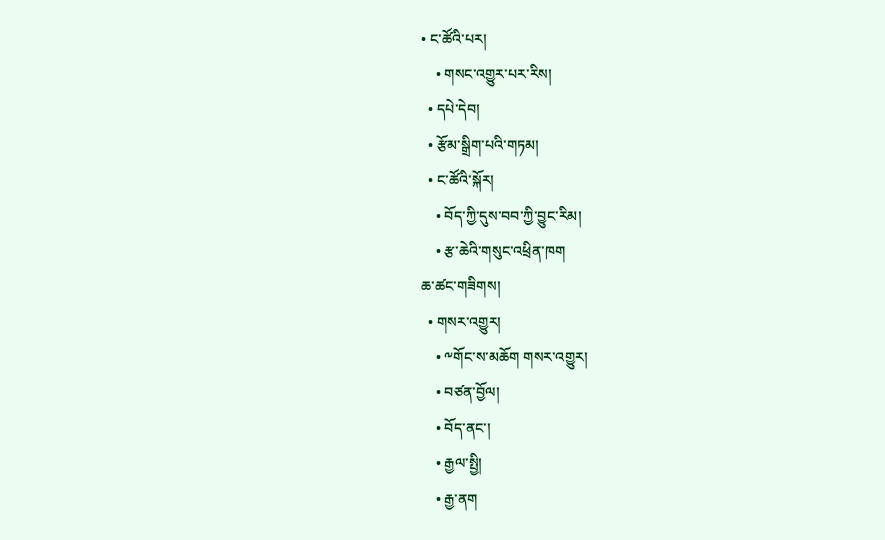• ང་ཚོའི་པར།
    • གསང་འགྱུར་པར་རིས།
  • དཔེ་དེབ།
  • རྩོམ་སྒྲིག་པའི་གཏམ།
  • ང་ཚོའི་སྐོར།
    • བོད་ཀྱི་དུས་བབ་ཀྱི་བྱུང་རིམ།
    • རྩ་ཆེའི་གསུང་འཕྲིན་ཁག
ཆ་ཚང་གཟིགས།
  • གསར་འགྱུར།
    • ༸གོང་ས་མཆོག གསར་འགྱུར།
    • བཙན་བྱོལ།
    • བོད་ནང་།
    • རྒྱལ་སྤྱི།
    • རྒྱ་ནག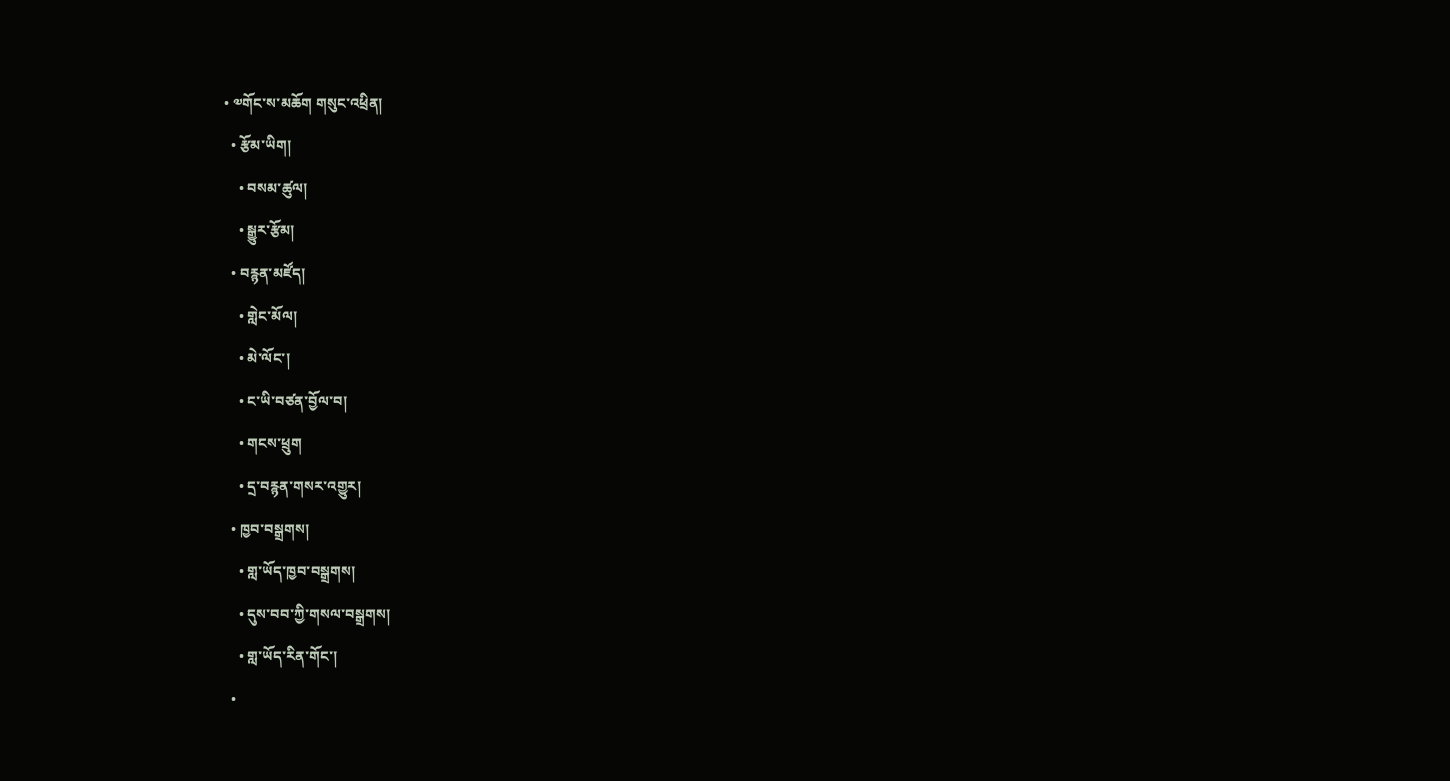• ༧གོང་ས་མཆོག གསུང་འཕྲིན།
  • རྩོམ་ཡིག།
    • བསམ་ཚུལ།
    • སྒྱུར་རྩོམ།
  • བརྙན་མཛོད།
    • གླེང་མོལ།
    • མེ་ལོང་།
    • ང་ཡི་བཙན་བྱོལ་བ།
    • གངས་ཕྲུག
    • དྲ་བརྙན་གསར་འགྱུར།
  • ཁྱབ་བསྒྲགས།
    • གླ་ཡོད་ཁྱབ་བསྒྲགས།
    • དུས་བབ་ཀྱི་གསལ་བསྒྲགས།
    • གླ་ཡོད་རིན་གོང་།
  •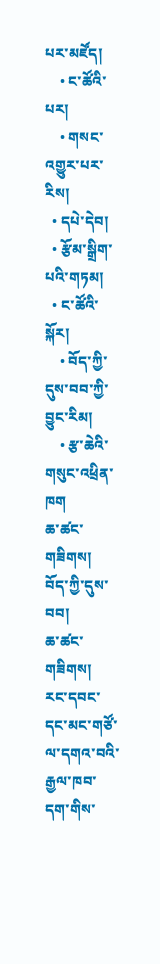པར་མཛོད།
    • ང་ཚོའི་པར།
    • གསང་འགྱུར་པར་རིས།
  • དཔེ་དེབ།
  • རྩོམ་སྒྲིག་པའི་གཏམ།
  • ང་ཚོའི་སྐོར།
    • བོད་ཀྱི་དུས་བབ་ཀྱི་བྱུང་རིམ།
    • རྩ་ཆེའི་གསུང་འཕྲིན་ཁག
ཆ་ཚང་གཟིགས།
བོད་ཀྱི་དུས་བབ།
ཆ་ཚང་གཟིགས།
རང་དབང་དང་མང་གཙོ་ལ་དགའ་བའི་རྒྱལ་ཁབ་དག་གིས་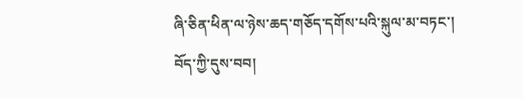ཞི་ཅིན་ཕིན་ལ་ཉེས་ཆད་གཅོད་དགོས་པའི་སྐུལ་མ་བཏང་།
བོད་ཀྱི་དུས་བབ།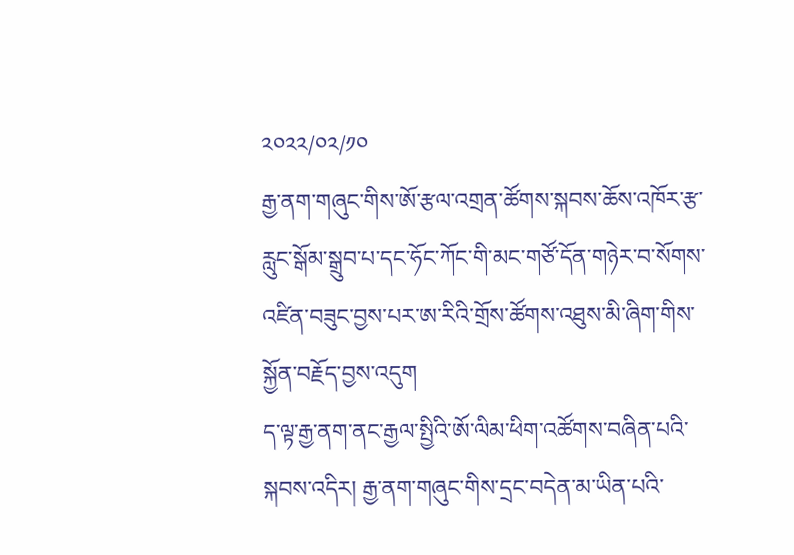༢༠༢༢/༠༢/༡༠
རྒྱ་ནག་གཞུང་གིས་ཨོ་རྩལ་འགྲན་ཚོགས་སྐབས་ཆོས་འཁོར་རྩ་རླུང་སྒོམ་སྒྲུབ་པ་དང་ཧོང་ཀོང་གི་མང་གཙོ་དོན་གཉེར་བ་སོགས་འཛིན་བཟུང་བྱས་པར་ཨ་རིའི་གྲོས་ཚོགས་འཐུས་མི་ཞིག་གིས་སྐྱོན་བརྗོད་བྱས་འདུག
ད་ལྟ་རྒྱ་ནག་ནང་རྒྱལ་སྤྱིའི་ཨོ་ལིམ་ཕིག་འཚོགས་བཞིན་པའི་སྐབས་འདིར། རྒྱ་ནག་གཞུང་གིས་དྲང་བདེན་མ་ཡིན་པའི་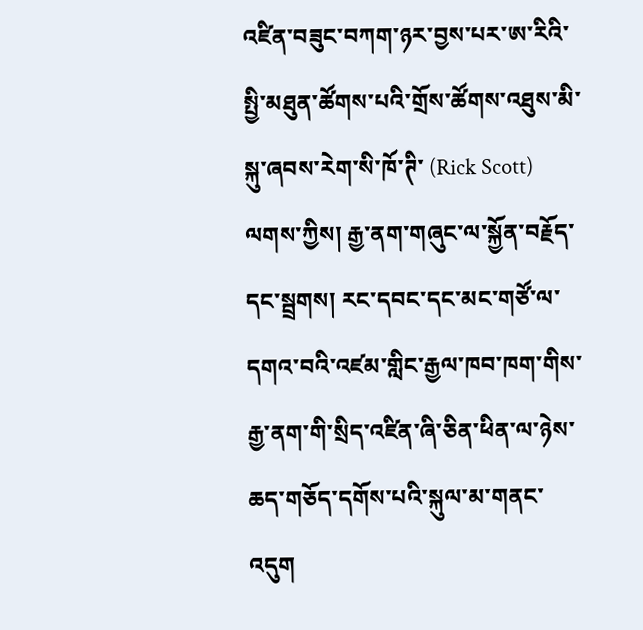འཛིན་བཟུང་བཀག་ཉར་བྱས་པར་ཨ་རིའི་སྤྱི་མཐུན་ཚོགས་པའི་གྲོས་ཚོགས་འཐུས་མི་སྐུ་ཞབས་རེག་སི་ཁོ་ཊི་ (Rick Scott) ལགས་ཀྱིས། རྒྱ་ནག་གཞུང་ལ་སྐྱོན་བརྗོད་དང་སྦྲགས། རང་དབང་དང་མང་གཙོ་ལ་དགའ་བའི་འཛམ་གླིང་རྒྱལ་ཁབ་ཁག་གིས་རྒྱ་ནག་གི་སྲིད་འཛིན་ཞི་ཅིན་ཕིན་ལ་ཉེས་ཆད་གཅོད་དགོས་པའི་སྐུལ་མ་གནང་འདུག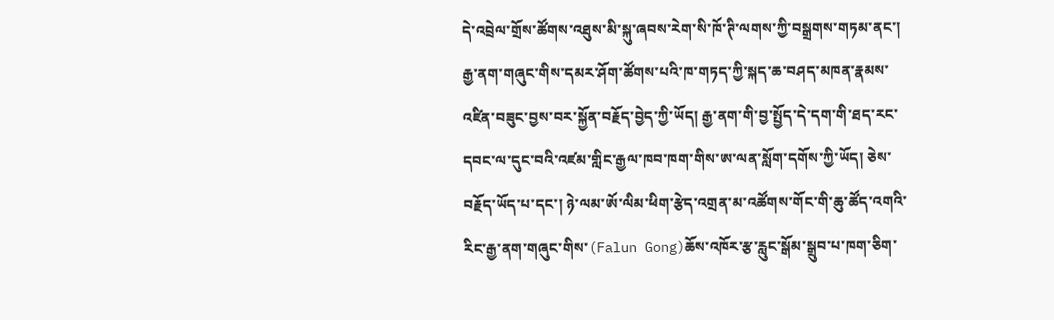དེ་འབྲེལ་གྲོས་ཚོགས་འཐུས་མི་སྐུ་ཞབས་རེག་སི་ཁོ་ཊི་ལགས་ཀྱི་བསྒྲགས་གཏམ་ནང་། རྒྱ་ནག་གཞུང་གིས་དམར་ཤོག་ཚོགས་པའི་ཁ་གཏད་ཀྱི་སྐད་ཆ་བཤད་མཁན་རྣམས་འཛིན་བཟུང་བྱས་བར་སྐྱོན་བརྗོད་བྱེད་ཀྱི་ཡོད། རྒྱ་ནག་གི་བྱ་སྤྱོད་དེ་དག་གི་ཐད་རང་དབང་ལ་དུང་བའི་འཛམ་གླིང་རྒྱལ་ཁབ་ཁག་གིས་ཨ་ལན་སློག་དགོས་ཀྱི་ཡོད། ཅེས་བརྗོད་ཡོད་པ་དང་། ཉེ་ལམ་ཨོ་ལིམ་ཕིག་རྩེད་འགྲན་མ་འཚོགས་གོང་གི་ཆུ་ཚོད་འགའི་རིང་རྒྱ་ནག་གཞུང་གིས་(Falun Gong)ཆོས་འཁོར་རྩ་རླུང་སྒོམ་སྒྲུབ་པ་ཁག་ཅིག་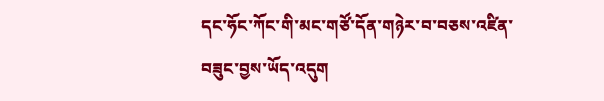དང་ཧོང་ཀོང་གི་མང་གཙོ་དོན་གཉེར་བ་བཅས་འཛིན་བཟུང་བྱས་ཡོད་འདུག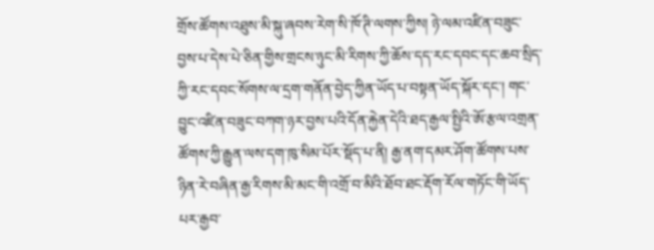གྲོས་ཚོགས་འཐུས་མི་སྐུ་ཞབས་རེག་སི་ཁོ་ཊི་ལགས་ཀྱིས། ཉེ་ལམ་འཛིན་བཟུང་བྱས་པ་དེས་པེ་ཅིན་གྱིས་གྲངས་ཉུང་མི་རིགས་ཀྱི་ཆོས་དད་རང་དབང་དང་ཆབ་སྲིད་ཀྱི་རང་དབང་སོགས་ལ་དྲག་གནོན་བྱེད་ཀྱིན་ཡོད་པ་བསྟན་ཡོད་སྐོར་དང་། གང་བྱུང་འཛིན་བཟུང་བཀག་ཉར་བྱས་པའི་དོན་རྐྱེན་དེའི་ཐད་རྒྱལ་སྤྱིའི་ཨོ་རྩལ་འགྲན་ཚོགས་ཀྱི་རྒྱུན་ལས་དག་ཁུ་སིམ་པོར་སྡོད་པ་ནི། རྒྱ་ནག་དམར་ཤོག་ཚོགས་པས་ཉིན་རེ་བཞིན་རྒྱ་རིགས་མི་མང་གི་འགྲོ་བ་མིའི་ཐོབ་ཐང་རྡོག་རོལ་གཏོང་གི་ཡོད་པར་རྒྱབ་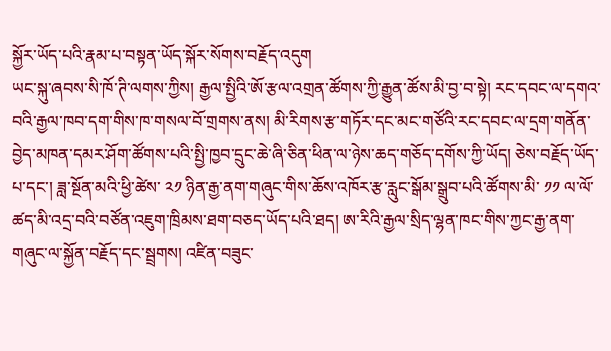སྐྱོར་ཡོད་པའི་རྣམ་པ་བསྟན་ཡོད་སྐོར་སོགས་བརྗོད་འདུག
ཡང་སྐུ་ཞབས་སི་ཁོ་ཊི་ལགས་ཀྱིས། རྒྱལ་སྤྱིའི་ཨོ་རྩལ་འགྲན་ཚོགས་ཀྱི་རྒྱུན་ཚོས་མི་བྱ་བ་སྟེ། རང་དབང་ལ་དགའ་བའི་རྒྱལ་ཁབ་དག་གིས་ཁ་གསལ་བོ་གྲགས་ནས། མི་རིགས་རྩ་གཏོར་དང་མང་གཙོའི་རང་དབང་ལ་དྲག་གནོན་བྱེད་མཁན་དམར་ཤོག་ཚོགས་པའི་སྤྱི་ཁྱབ་དྲུང་ཆེ་ཞི་ཅིན་ཕིན་ལ་ཉེས་ཆད་གཅོད་དགོས་ཀྱི་ཡོད། ཅེས་བརྗོད་ཡོད་པ་དང་། ཟླ་སྔོན་མའི་ཕྱི་ཚེས་ ༢༡ ཉིན་རྒྱ་ནག་གཞུང་གིས་ཆོས་འཁོར་རྩ་རླུང་སྒོམ་སྒྲུབ་པའི་ཚོགས་མི་ ༡༡ ལ་ལོ་ཚད་མི་འདྲ་བའི་བཙོན་འཇུག་ཁྲིམས་ཐག་བཅད་ཡོད་པའི་ཐད། ཨ་རིའི་རྒྱལ་སྲིད་ལྷན་ཁང་གིས་ཀྱང་རྒྱ་ནག་གཞུང་ལ་སྐྱོན་བརྗོད་དང་སྦྲགས། འཛིན་བཟུང་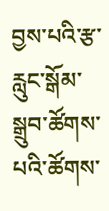བྱས་པའི་རྩ་རླུང་སྒོམ་སྒྲུབ་ཚོགས་པའི་ཚོགས་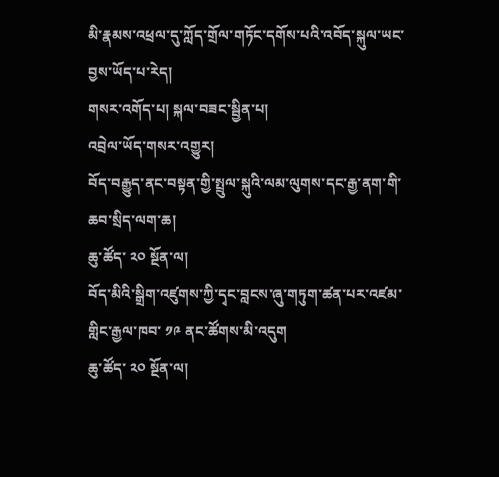མི་རྣམས་འཕྲལ་དུ་ཀློད་གྲོལ་གཏོང་དགོས་པའི་འབོད་སྐུལ་ཡང་བྱས་ཡོད་པ་རེད།
གསར་འགོད་པ། སྐལ་བཟང་སྦྱིན་པ།
འབྲེལ་ཡོད་གསར་འགྱུར།
བོད་བརྒྱུད་ནང་བསྟན་གྱི་སྤྲུལ་སྐུའི་ལམ་ལུགས་དང་རྒྱ་ནག་གི་ཆབ་སྲིད་ལག་ཆ།
ཆུ་ཚོད་ ༢༠ སྔོན་ལ།
བོད་མིའི་སྒྲིག་འཛུགས་ཀྱི་དྭང་བླངས་ཞུ་གཏུག་ཚན་པར་འཛམ་གླིང་རྒྱལ་ཁབ་ ༡༩ ནང་ཚོགས་མི་འདུག
ཆུ་ཚོད་ ༢༠ སྔོན་ལ།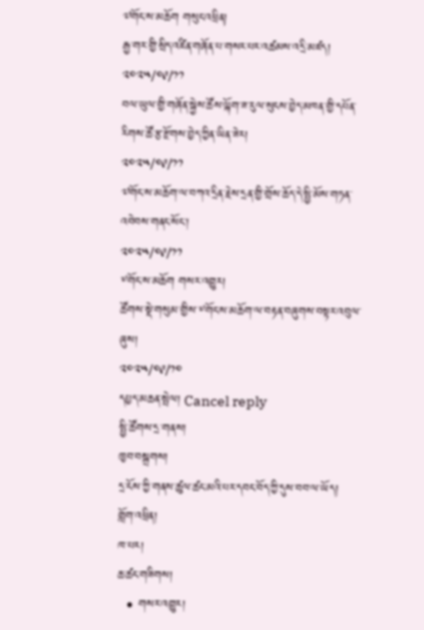༧གོང་ས་མཆོག གསུང་འཕྲིན།
རྒྱ་གར་གྱི་སྲིད་འཛིན་གཞོན་པ་གསར་པར་འཚམས་འདྲི་མཛད།
༢༠༢༥/༠༩/༡༡
བལ་ཡུལ་གྱི་གཞོན་སྐྱེས་ཚོས་ལྐོག་ཟ་རུལ་སུངས་བྱེད་མཁན་གྱི་དཔོན་རིགས་ཚོ་རྩ་རྫོགས་བྱེད་ཀྱིན་ཡིན་ཟེར།
༢༠༢༥/༠༩/༡༡
༧གོང་ས་མཆོག་ལ་བཀའ་དྲིན་རྗེས་དྲན་གྱི་གྲོས་ཆོད་དེ་སྤྱི་མོས་གཏན་འབེབས་གནང་སོང་།
༢༠༢༥/༠༩/༡༡
༸གོང་ས་མཆོག གསར་འགྱུར།
ཚོགས་སྡེ་གསུམ་གྱིས་༸གོང་ས་མཆོག་ལ་བརྟན་བཞུགས་བསྟར་འབུལ་ཞུས།
༢༠༢༥/༠༩/༡༠
དཔྱད་མཆན་སྤེལ། Cancel reply
སྤྱི་ཚོགས་དྲ་གནས།
ཁྱབ་བསྒྲགས།
དྲ་ངོས་ཀྱི་གནས་ཚུལ་ཚང་མའི་པར་དབང་བོད་ཀྱི་དུས་བབ་ལ་ཡོད།
གློག་འཕྲིན།
ཁ་པར།
ཆ་ཚང་གཟིགས།
  • གསར་འགྱུར།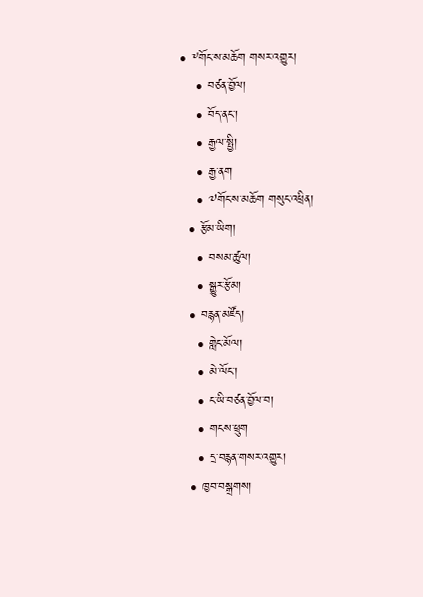• ༸གོང་ས་མཆོག གསར་འགྱུར།
    • བཙན་བྱོལ།
    • བོད་ནང་།
    • རྒྱལ་སྤྱི།
    • རྒྱ་ནག
    • ༧གོང་ས་མཆོག གསུང་འཕྲིན།
  • རྩོམ་ཡིག།
    • བསམ་ཚུལ།
    • སྒྱུར་རྩོམ།
  • བརྙན་མཛོད།
    • གླེང་མོལ།
    • མེ་ལོང་།
    • ང་ཡི་བཙན་བྱོལ་བ།
    • གངས་ཕྲུག
    • དྲ་བརྙན་གསར་འགྱུར།
  • ཁྱབ་བསྒྲགས།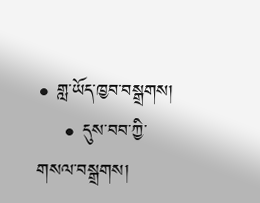• གླ་ཡོད་ཁྱབ་བསྒྲགས།
    • དུས་བབ་ཀྱི་གསལ་བསྒྲགས།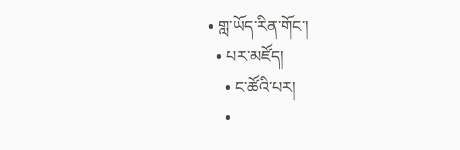• གླ་ཡོད་རིན་གོང་།
  • པར་མཛོད།
    • ང་ཚོའི་པར།
    •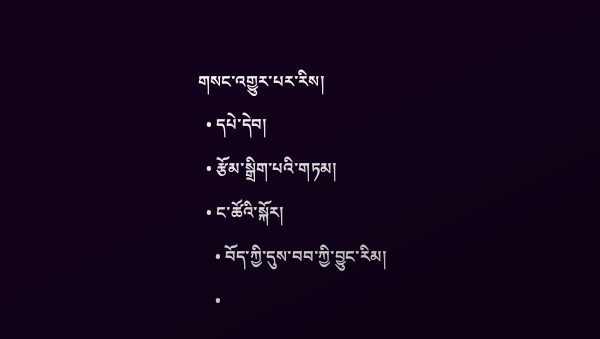གསང་འགྱུར་པར་རིས།
  • དཔེ་དེབ།
  • རྩོམ་སྒྲིག་པའི་གཏམ།
  • ང་ཚོའི་སྐོར།
    • བོད་ཀྱི་དུས་བབ་ཀྱི་བྱུང་རིམ།
    •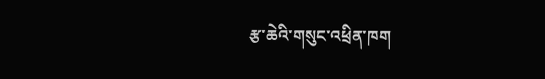རྩ་ཆེའི་གསུང་འཕྲིན་ཁག